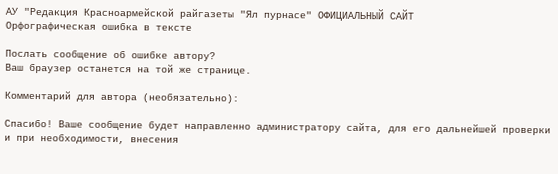АУ "Редакция Красноармейской райгазеты "Ял пурнасе" ОФИЦИАЛЬНЫЙ САЙТ
Орфографическая ошибка в тексте

Послать сообщение об ошибке автору?
Ваш браузер останется на той же странице.

Комментарий для автора (необязательно):

Спасибо! Ваше сообщение будет направленно администратору сайта, для его дальнейшей проверки и при необходимости, внесения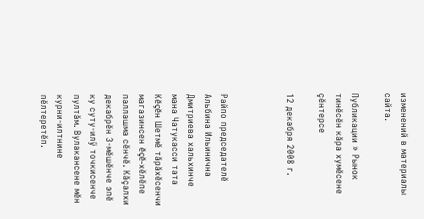изменений в материалы сайта.

Публикации » Рынок тинĕсĕн кăра хумĕсене çĕнтерсе

12 декабря 2008 г.



Райпо председателĕ Альбина Ильинична Дмитриева хальхинче мана Чатукасси тата Кĕçĕн Шетмĕ тăрăхĕсенчи магазинсен ĕçĕ-хĕлĕпе паллашма сĕнчĕ. Кăçалхи декабрĕн 3-мĕшĕнче эпĕ ку суту-илÿ точкисенче пултăм. Вулакансене мĕн курни-илтнине пĕлтеретĕп.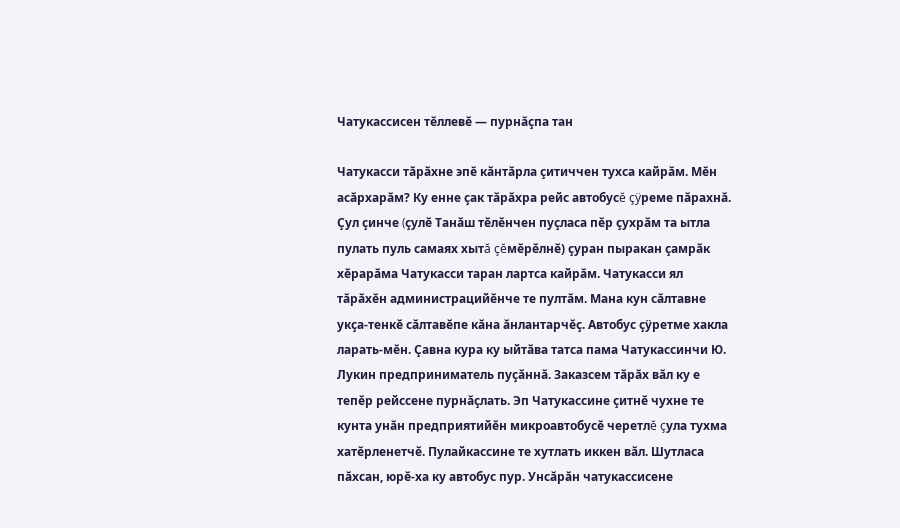Чатукассисен тĕллевĕ — пурнăçпа тан

Чатукасси тăрăхне эпĕ кăнтăрла çитиччен тухса кайрăм. Мĕн асăрхарăм? Ку енне çак тăрăхра рейс автобусĕ çÿреме пăрахнă. Çул çинче (çулĕ Танăш тĕлĕнчен пуçласа пĕр çухрăм та ытла пулать пуль самаях хытă çĕмĕрĕлнĕ) çуран пыракан çамрăк хĕрарăма Чатукасси таран лартса кайрăм. Чатукасси ял тăрăхĕн администрацийĕнче те пултăм. Мана кун сăлтавне укçа-тенкĕ сăлтавĕпе кăна ăнлантарчĕç. Автобус çÿретме хакла ларать-мĕн. Çавна кура ку ыйтăва татса пама Чатукассинчи Ю. Лукин предприниматель пуçăннă. Заказсем тăрăх вăл ку е тепĕр рейссене пурнăçлать. Эп Чатукассине çитнĕ чухне те кунта унăн предприятийĕн микроавтобусĕ черетлĕ çула тухма хатĕрленетчĕ. Пулайкассине те хутлать иккен вăл. Шутласа пăхсан, юрĕ-ха ку автобус пур. Унсăрăн чатукассисене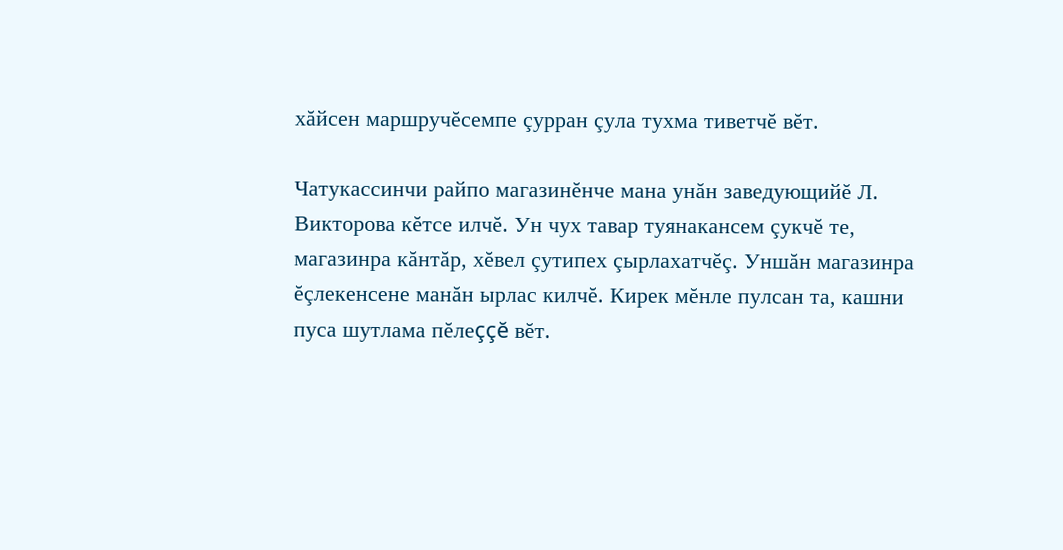хăйсен маршручĕсемпе çурран çула тухма тиветчĕ вĕт.

Чатукассинчи райпо магазинĕнче мана унăн заведующийĕ Л. Викторова кĕтсе илчĕ. Ун чух тавар туянакансем çукчĕ те, магазинра кăнтăр, хĕвел çутипех çырлахатчĕç. Уншăн магазинра ĕçлекенсене манăн ырлас килчĕ. Кирек мĕнле пулсан та, кашни пуса шутлама пĕлеççĕ вĕт.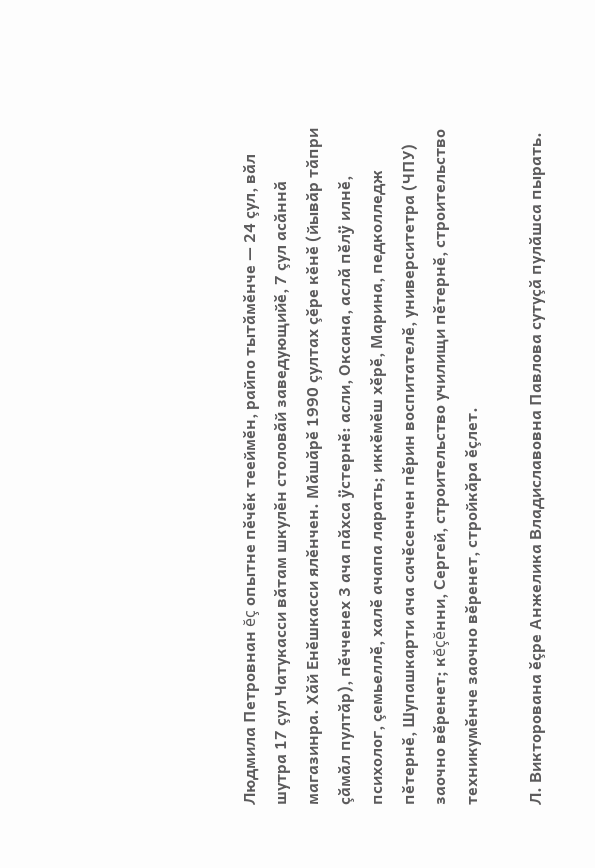Людмила Петровнан ĕç опытне пĕчĕк тееймĕн, райпо тытăмĕнче — 24 çул, вăл шутра 17 çул Чатукасси вăтам шкулĕн столовăй заведующийĕ, 7 çул асăннă магазинра. Хăй Енĕшкасси ялĕнчен. Мăшăрĕ 1990 çултах çĕре кĕнĕ (йывăр тăпри çăмăл пултăр), пĕчченех 3 ача пăхса ÿстернĕ: асли, Оксана, аслă пĕлÿ илнĕ, психолог, çемьеллĕ, халĕ ачапа ларать; иккĕмĕш хĕрĕ, Марина, педколледж пĕтернĕ, Шупашкарти ача сачĕсенчен пĕрин воспитателĕ, университетра (ЧПУ) заочно вĕренет; кĕçĕнни, Сергей, строительство училищи пĕтернĕ, строительство техникумĕнче заочно вĕренет, стройкăра ĕçлет.

Л. Викторована ĕçре Анжелика Владиславовна Павлова сутуçă пулăшса пырать.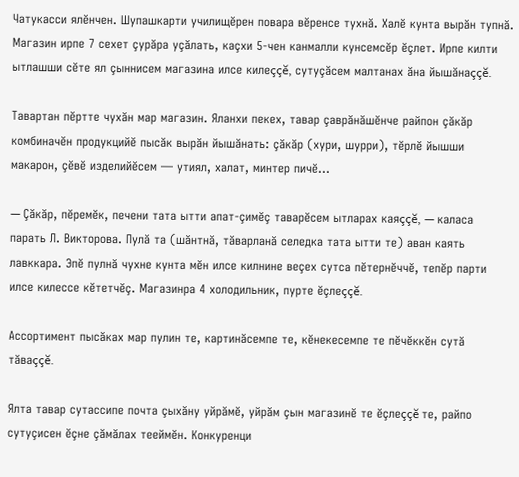Чатукасси ялĕнчен. Шупашкарти училищĕрен повара вĕренсе тухнă. Халĕ кунта вырăн тупнă. Магазин ирпе 7 сехет çурăра уçăлать, каçхи 5-чен канмалли кунсемсĕр ĕçлет. Ирпе килти ытлашши сĕте ял çыннисем магазина илсе килеççĕ, сутуçăсем малтанах ăна йышăнаççĕ.

Тавартан пĕртте чухăн мар магазин. Яланхи пекех, тавар çаврăнăшĕнче райпон çăкăр комбиначĕн продукцийĕ пысăк вырăн йышăнать: çăкăр (хури, шурри), тĕрлĕ йышши макарон, çĕвĕ изделийĕсем — утиял, халат, минтер пичĕ…

— Çăкăр, пĕремĕк, печени тата ытти апат-çимĕç таварĕсем ытларах каяççĕ, — каласа парать Л. Викторова. Пулă та (шăнтнă, тăварланă селедка тата ытти те) аван каять лавккара. Эпĕ пулнă чухне кунта мĕн илсе килнине веçех сутса пĕтернĕччĕ, тепĕр парти илсе килессе кĕтетчĕç. Магазинра 4 холодильник, пурте ĕçлеççĕ.

Ассортимент пысăках мар пулин те, картинăсемпе те, кĕнекесемпе те пĕчĕккĕн сутă тăваççĕ.

Ялта тавар сутассипе почта çыхăну уйрăмĕ, уйрăм çын магазинĕ те ĕçлеççĕ те, райпо сутуçисен ĕçне çăмăлах тееймĕн. Конкуренци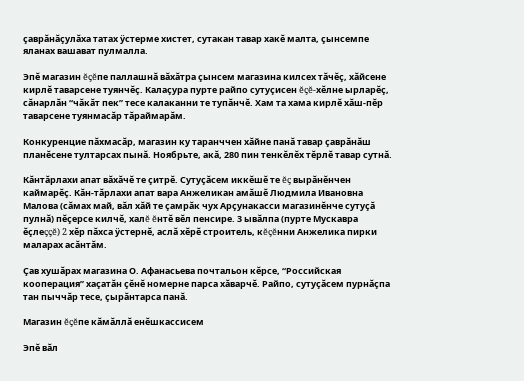çаврăнăçулăха татах ÿстерме хистет, сутакан тавар хакĕ малта, çынсемпе яланах вашават пулмалла.

Эпĕ магазин ĕçĕпе паллашнă вăхăтра çынсем магазина килсех тăчĕç, хăйсене кирлĕ таварсене туянчĕç. Калаçура пурте райпо сутуçисен ĕçĕ-хĕлне ырларĕç, сăнарлăн “чăкăт пек” тесе калаканни те тупăнчĕ. Хам та хама кирлĕ хăш-пĕр таварсене туянмасăр тăраймарăм.

Конкуренцие пăхмасăр, магазин ку таранччен хăйне панă тавар çаврăнăш планĕсене тултарсах пынă. Ноябрьте, акă, 280 пин тенкĕлĕх тĕрлĕ тавар сутнă.

Кăнтăрлахи апат вăхăчĕ те çитрĕ. Сутуçăсем иккĕшĕ те ĕç вырăнĕнчен каймарĕç. Кăн-тăрлахи апат вара Анжеликан амăшĕ Людмила Ивановна Малова (сăмах май, вăл хăй те çамрăк чух Арçунакасси магазинĕнче сутуçă пулнă) пĕçерсе килчĕ, халĕ ĕнтĕ вĕл пенсире. 3 ывăлпа (пурте Мускавра ĕçлеççĕ) 2 хĕр пăхса ÿстернĕ, аслă хĕрĕ строитель, кĕçĕнни Анжелика пирки маларах асăнтăм.

Çав хушăрах магазина О. Афанасьева почтальон кĕрсе, “Российская кооперация” хаçатăн çĕнĕ номерне парса хăварчĕ. Райпо, сутуçăсем пурнăçпа тан пыччăр тесе, çырăнтарса панă.

Магазин ĕçĕпе кăмăллă енĕшкассисем

Эпĕ вăл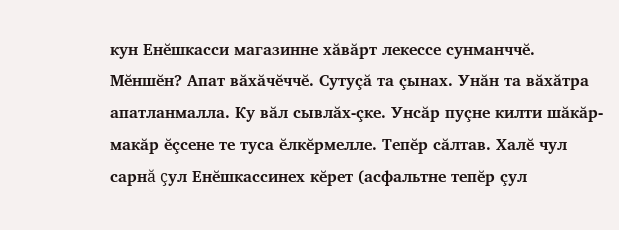кун Енĕшкасси магазинне хăвăрт лекессе сунманччĕ. Мĕншĕн? Апат вăхăчĕччĕ. Сутуçă та çынах. Унăн та вăхăтра апатланмалла. Ку вăл сывлăх-çке. Унсăр пуçне килти шăкăр-макăр ĕçсене те туса ĕлкĕрмелле. Тепĕр сăлтав. Халĕ чул сарнă çул Енĕшкассинех кĕрет (асфальтне тепĕр çул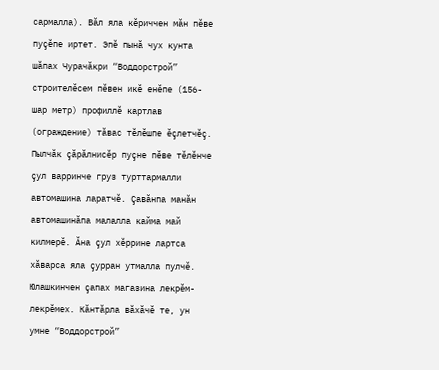сармалла). Вăл яла кĕриччен мăн пĕве пуçĕпе иртет. Эпĕ пынă чух кунта шăпах Чурачăкри “Воддорстрой” строителĕсем пĕвен икĕ енĕпе (156-шар метр) профиллĕ картлав (ограждение) тăвас тĕлĕшпе ĕçлетчĕç. Пылчăк çăрăлнисĕр пуçне пĕве тĕлĕнче çул варринче груз турттармалли автомашина ларатчĕ. Çавăнпа манăн автомашинăпа малалла кайма май килмерĕ. Ăна çул хĕррине лартса хăварса яла çурран утмалла пулчĕ. Юлашкинчен çапах магазина лекрĕм-лекрĕмех. Кăнтăрла вăхăчĕ те, ун умне “Воддорстрой”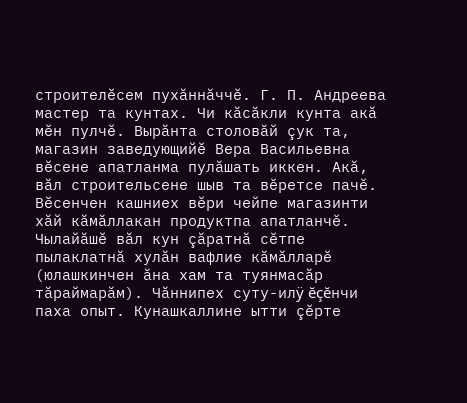строителĕсем пухăннăччĕ. Г. П. Андреева мастер та кунтах. Чи кăсăкли кунта акă мĕн пулчĕ. Вырăнта столовăй çук та, магазин заведующийĕ Вера Васильевна вĕсене апатланма пулăшать иккен. Акă, вăл строительсене шыв та вĕретсе пачĕ. Вĕсенчен кашниех вĕри чейпе магазинти хăй кăмăллакан продуктпа апатланчĕ. Чылайăшĕ вăл кун çăратнă сĕтпе пылаклатнă хулăн вафлие кăмăлларĕ (юлашкинчен ăна хам та туянмасăр тăраймарăм). Чăннипех суту-илÿ ĕçĕнчи паха опыт. Кунашкаллине ытти çĕрте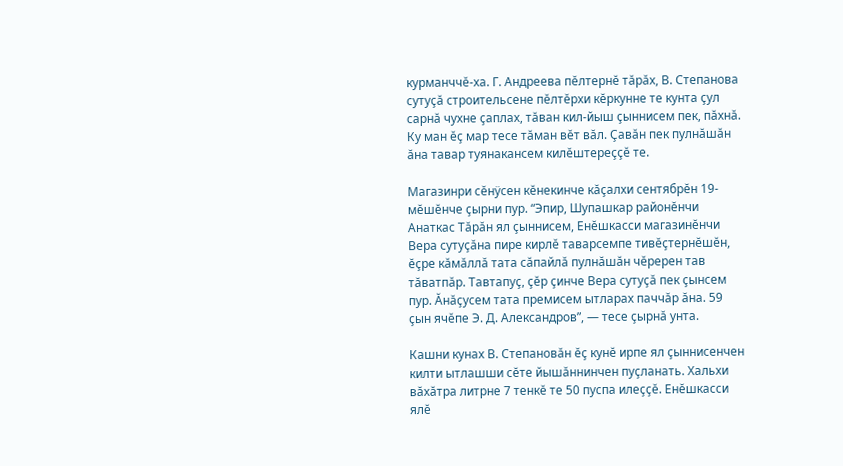курманччĕ-ха. Г. Андреева пĕлтернĕ тăрăх, В. Степанова сутуçă строительсене пĕлтĕрхи кĕркунне те кунта çул сарнă чухне çаплах, тăван кил-йыш çыннисем пек, пăхнă. Ку ман ĕç мар тесе тăман вĕт вăл. Çавăн пек пулнăшăн ăна тавар туянакансем килĕштереççĕ те.

Магазинри сĕнÿсен кĕнекинче кăçалхи сентябрĕн 19-мĕшĕнче çырни пур. “Эпир, Шупашкар районĕнчи Анаткас Тăрăн ял çыннисем, Енĕшкасси магазинĕнчи Вера сутуçăна пире кирлĕ таварсемпе тивĕçтернĕшĕн, ĕçре кăмăллă тата сăпайлă пулнăшăн чĕререн тав тăватпăр. Тавтапуç, çĕр çинче Вера сутуçă пек çынсем пур. Ăнăçусем тата премисем ытларах паччăр ăна. 59 çын ячĕпе Э. Д. Александров”, — тесе çырнă унта.

Кашни кунах В. Степановăн ĕç кунĕ ирпе ял çыннисенчен килти ытлашши сĕте йышăннинчен пуçланать. Хальхи вăхăтра литрне 7 тенкĕ те 50 пуспа илеççĕ. Енĕшкасси ялĕ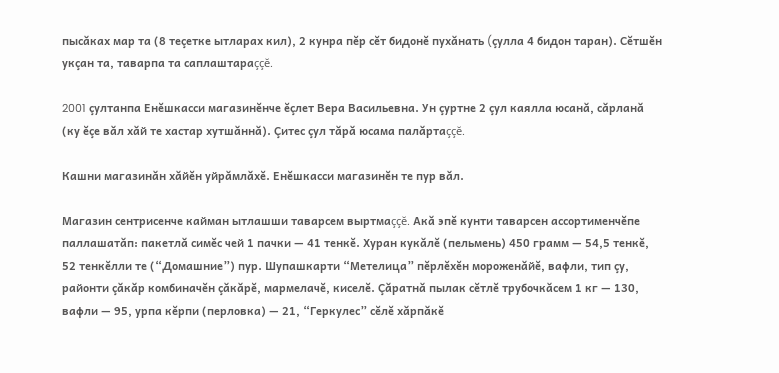пысăках мар та (8 теçетке ытларах кил), 2 кунра пĕр сĕт бидонĕ пухăнать (çулла 4 бидон таран). Сĕтшĕн укçан та, таварпа та саплаштараççĕ.

2001 çултанпа Енĕшкасси магазинĕнче ĕçлет Вера Васильевна. Ун çуртне 2 çул каялла юсанă, сăрланă (ку ĕçе вăл хăй те хастар хутшăннă). Çитес çул тăрă юсама палăртаççĕ.

Кашни магазинăн хăйĕн уйрăмлăхĕ. Енĕшкасси магазинĕн те пур вăл.

Магазин сентрисенче кайман ытлашши таварсем выртмаççĕ. Акă эпĕ кунти таварсен ассортименчĕпе паллашатăп: пакетлă симĕс чей 1 пачки — 41 тенкĕ. Хуран кукăлĕ (пельмень) 450 грамм — 54,5 тенкĕ, 52 тенкĕлли те (“Домашние”) пур. Шупашкарти “Метелица” пĕрлĕхĕн мороженăйĕ, вафли, тип çу, районти çăкăр комбиначĕн çăкăрĕ, мармелачĕ, киселĕ. Çăратнă пылак сĕтлĕ трубочкăсем 1 кг — 130, вафли — 95, урпа кĕрпи (перловка) — 21, “Геркулес” сĕлĕ хăрпăкĕ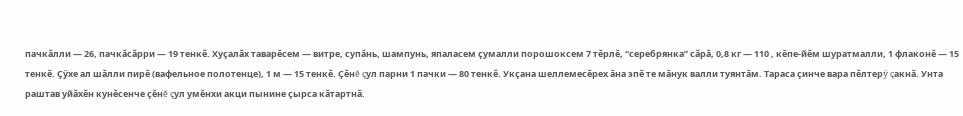пачкăлли — 26, пачкăсăрри — 19 тенкĕ. Хуçалăх таварĕсем — витре, супăнь, шампунь, япаласем çумалли порошоксем 7 тĕрлĕ, “серебрянка” сăрă, 0,8 кг — 110 , кĕпе-йĕм шуратмалли, 1 флаконĕ — 15 тенкĕ. Çÿхе ал шăлли пирĕ (вафельное полотенце), 1 м — 15 тенкĕ. Çĕнĕ çул парни 1 пачки — 80 тенкĕ. Укçана шеллемесĕрех ăна эпĕ те мăнук валли туянтăм. Тараса çинче вара пĕлтерÿ çакнă. Унта раштав уйăхĕн кунĕсенче çĕнĕ çул умĕнхи акци пынине çырса кăтартнă.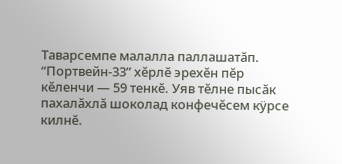Таварсемпе малалла паллашатăп. “Портвейн-33” хĕрлĕ эрехĕн пĕр кĕленчи — 59 тенкĕ. Уяв тĕлне пысăк пахалăхлă шоколад конфечĕсем кÿрсе килнĕ.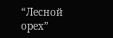“Лесной орех”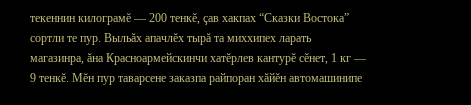текеннин килограмĕ — 200 тенкĕ, çав хакпах “Сказки Востока” сортли те пур. Выльăх апачлĕх тырă та миххипех ларать магазинра, ăна Красноармейскинчи хатĕрлев кантурĕ сĕнет, 1 кг — 9 тенкĕ. Мĕн пур таварсене заказпа райпоран хăйĕн автомашинипе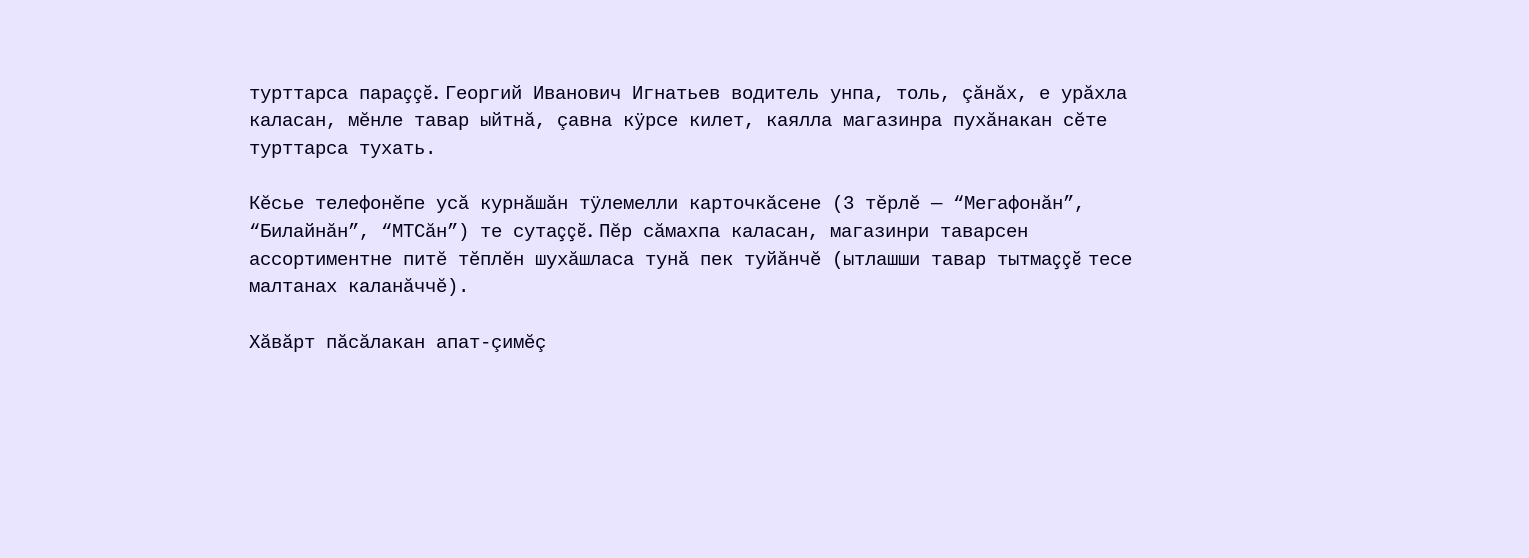турттарса параççĕ. Георгий Иванович Игнатьев водитель унпа, толь, çăнăх, е урăхла каласан, мĕнле тавар ыйтнă, çавна кÿрсе килет, каялла магазинра пухăнакан сĕте турттарса тухать.

Кĕсье телефонĕпе усă курнăшăн тÿлемелли карточкăсене (3 тĕрлĕ — “Мегафонăн”, “Билайнăн”, “МТСăн”) те сутаççĕ. Пĕр сăмахпа каласан, магазинри таварсен ассортиментне питĕ тĕплĕн шухăшласа тунă пек туйăнчĕ (ытлашши тавар тытмаççĕ тесе малтанах каланăччĕ).

Хăвăрт пăсăлакан апат-çимĕç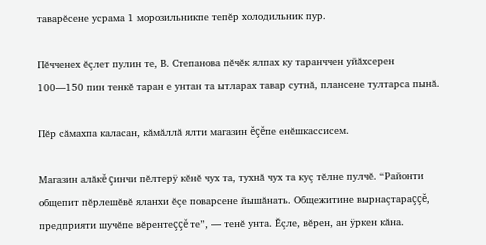таварĕсене усрама 1 морозильникпе тепĕр холодильник пур.

Пĕчченех ĕçлет пулин те, В. Степанова пĕчĕк ялпах ку таранччен уйăхсерен 100—150 пин тенкĕ таран е унтан та ытларах тавар сутнă, плансене тултарса пынă.

Пĕр сăмахпа каласан, кăмăллă ялти магазин ĕçĕпе енĕшкассисем.

Магазин алăкĕ çинчи пĕлтерÿ кĕнĕ чух та, тухнă чух та куç тĕлне пулчĕ. “Районти общепит пĕрлешĕвĕ яланхи ĕçе поварсене йышăнать. Общежитине вырнаçтараççĕ, предприяти шучĕпе вĕрентеççĕ те”, — тенĕ унта. Ĕçле, вĕрен, ан ÿркен кăна.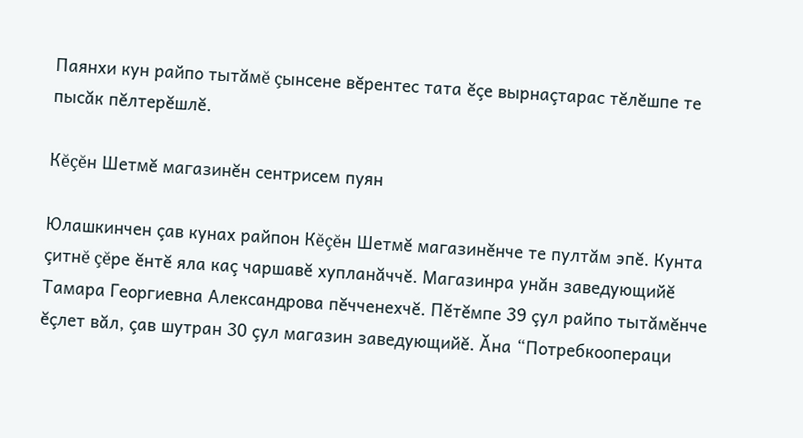Паянхи кун райпо тытăмĕ çынсене вĕрентес тата ĕçе вырнаçтарас тĕлĕшпе те пысăк пĕлтерĕшлĕ.

Кĕçĕн Шетмĕ магазинĕн сентрисем пуян

Юлашкинчен çав кунах райпон Кĕçĕн Шетмĕ магазинĕнче те пултăм эпĕ. Кунта çитнĕ çĕре ĕнтĕ яла каç чаршавĕ хупланăччĕ. Магазинра унăн заведующийĕ Тамара Георгиевна Александрова пĕчченехчĕ. Пĕтĕмпе 39 çул райпо тытăмĕнче ĕçлет вăл, çав шутран 30 çул магазин заведующийĕ. Ăна “Потребкоопераци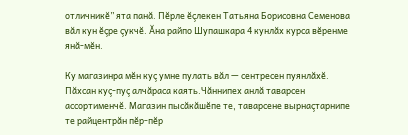отличникĕ” ята панă. Пĕрле ĕçлекен Татьяна Борисовна Семенова вăл кун ĕçре çукчĕ. Ăна райпо Шупашкара 4 кунлăх курса вĕренме янă-мĕн.

Ку магазинра мĕн куç умне пулать вăл — сентресен пуянлăхĕ. Пăхсан куç-пуç алчăраса каять.Чăннипех анлă таварсен ассортименчĕ. Магазин пысăкăшĕпе те, таварсене вырнаçтарнипе те райцентрăн пĕр-пĕр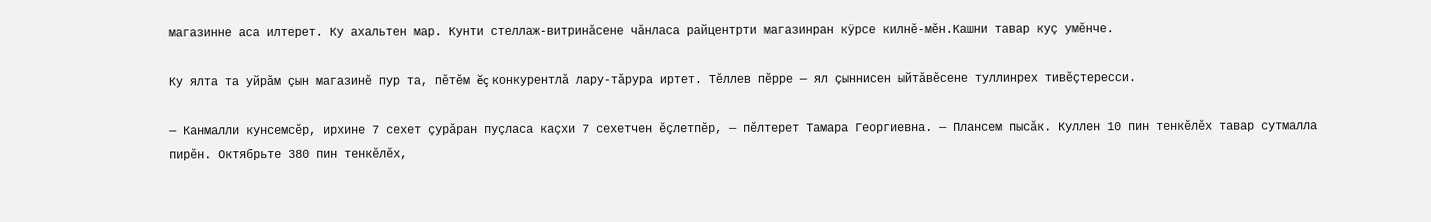магазинне аса илтерет. Ку ахальтен мар. Кунти стеллаж-витринăсене чăнласа райцентрти магазинран кÿрсе килнĕ-мĕн.Кашни тавар куç умĕнче.

Ку ялта та уйрăм çын магазинĕ пур та, пĕтĕм ĕç конкурентлă лару-тăрура иртет. Тĕллев пĕрре — ял çыннисен ыйтăвĕсене туллинрех тивĕçтересси.

— Канмалли кунсемсĕр, ирхине 7 сехет çурăран пуçласа каçхи 7 сехетчен ĕçлетпĕр, — пĕлтерет Тамара Георгиевна. — Плансем пысăк. Куллен 10 пин тенкĕлĕх тавар сутмалла пирĕн. Октябрьте 380 пин тенкĕлĕх,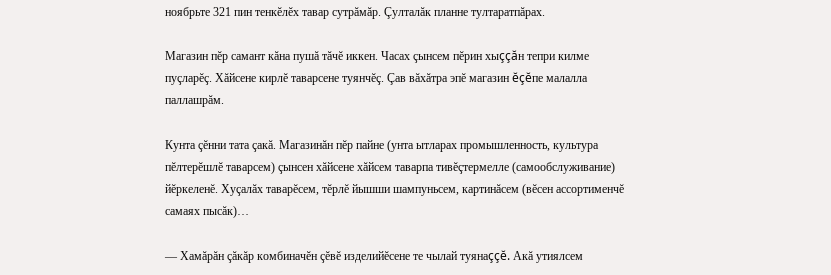ноябрьте 321 пин тенкĕлĕх тавар сутрăмăр. Çулталăк планне тултаратпăрах.

Магазин пĕр самант кăна пушă тăчĕ иккен. Часах çынсем пĕрин хыççăн тепри килме пуçларĕç. Хăйсене кирлĕ таварсене туянчĕç. Çав вăхăтра эпĕ магазин ĕçĕпе малалла паллашрăм.

Кунта çĕнни тата çакă. Магазинăн пĕр пайне (унта ытларах промышленность, культура пĕлтерĕшлĕ таварсем) çынсен хăйсене хăйсем таварпа тивĕçтермелле (самообслуживание) йĕркеленĕ. Хуçалăх таварĕсем, тĕрлĕ йышши шампуньсем, картинăсем (вĕсен ассортименчĕ самаях пысăк)…

— Хамăрăн çăкăр комбиначĕн çĕвĕ изделийĕсене те чылай туянаççĕ. Акă утиялсем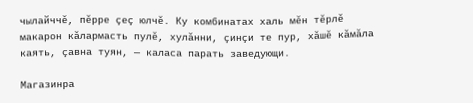чылайччĕ, пĕрре çеç юлчĕ. Ку комбинатах халь мĕн тĕрлĕ макарон кăлармасть пулĕ, хулăнни, çинçи те пур, хăшĕ кăмăла каять, çавна туян, — каласа парать заведующи.

Магазинра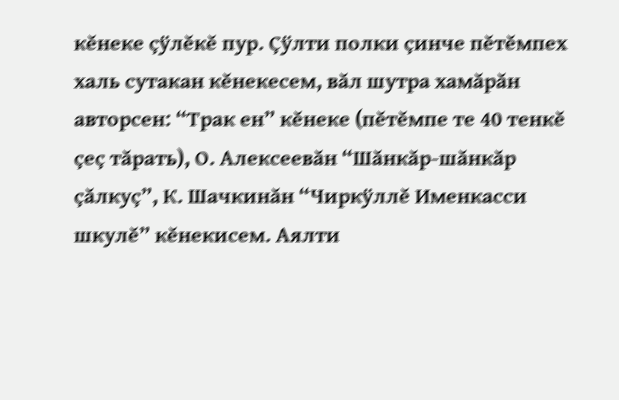кĕнеке çÿлĕкĕ пур. Çÿлти полки çинче пĕтĕмпех халь сутакан кĕнекесем, вăл шутра хамăрăн авторсен: “Трак ен” кĕнеке (пĕтĕмпе те 40 тенкĕ çеç тăрать), О. Алексеевăн “Шăнкăр-шăнкăр çăлкуç”, К. Шачкинăн “Чиркÿллĕ Именкасси шкулĕ” кĕнекисем. Аялти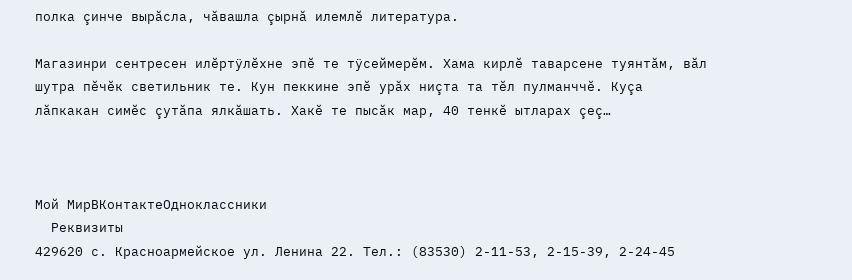полка çинче вырăсла, чăвашла çырнă илемлĕ литература.

Магазинри сентресен илĕртÿлĕхне эпĕ те тÿсеймерĕм. Хама кирлĕ таварсене туянтăм, вăл шутра пĕчĕк светильник те. Кун пеккине эпĕ урăх ниçта та тĕл пулманччĕ. Куçа лăпкакан симĕс çутăпа ялкăшать. Хакĕ те пысăк мар, 40 тенкĕ ытларах çеç…



Мой МирВКонтактеОдноклассники
  Реквизиты
429620 с. Красноармейское ул. Ленина 22. Тел.: (83530) 2-11-53, 2-15-39, 2-24-45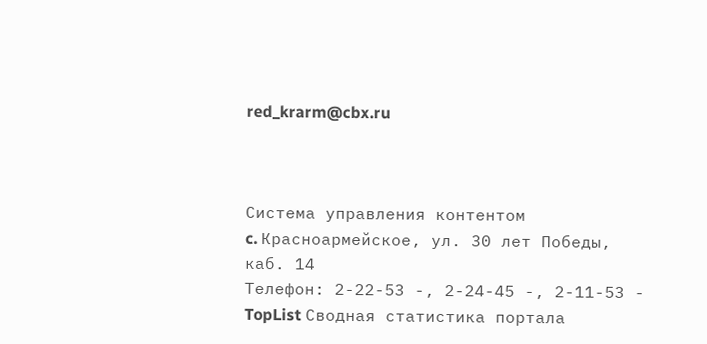red_krarm@cbx.ru



Система управления контентом
c. Красноармейское, ул. 30 лет Победы, каб. 14
Телефон: 2-22-53 -, 2-24-45 -, 2-11-53 -
TopList Сводная статистика портала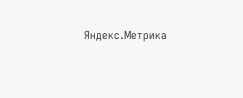Яндекс.Метрика